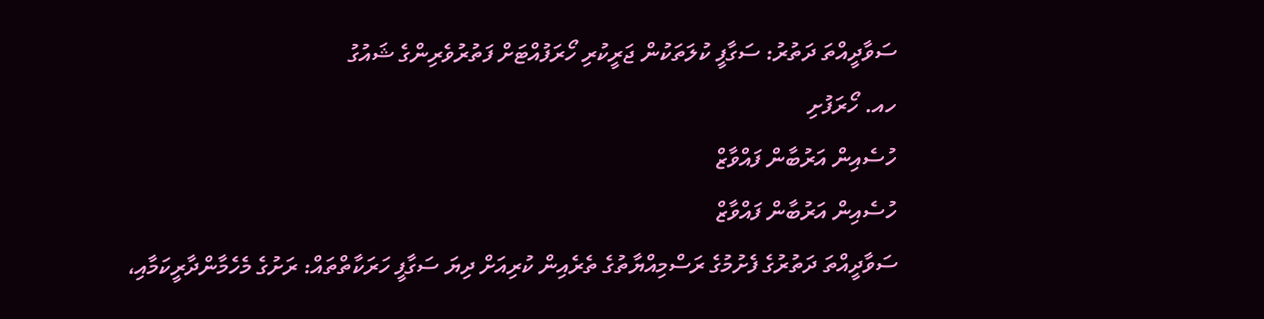ސަވާދީއްތަ ދަތުރު: ސަގާފީ ކުލަތަކުން ޖަރީކުރި ހޯރަފުއްޓަށް ފަތުރުވެރިންގެ ޝައުގު
ހއ. ހޯރަފުށި
ހުސެއިން އަރުބާން ފައްވާޒް
ހުސެއިން އަރުބާން ފައްވާޒް
ސަވާދީއްތަ ދަތުރުގެ ފެށުމުގެ ރަސްމިއްޔާތުގެ ތެރެއިން ކުރިއަށް ދިޔަ ސަގާފީ ހަރަކާތްތައް: ރަށުގެ މެހެމާންދާރީކަމާއި،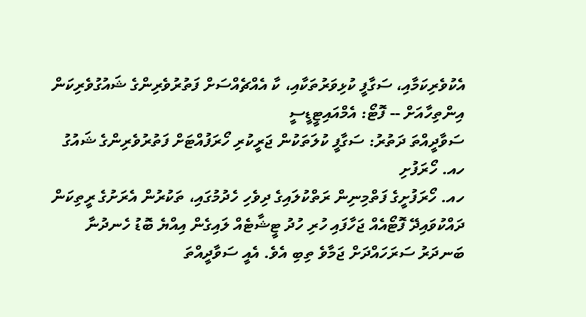އެކުވެރިކަމާއި، ސަގާފީ ކުޅިވަރުތަކާއި، ކާ އެއްޗެއްސަށް ފަތުރުވެރިންގެ ޝައުގުވެރިކަން އިންތިހާއަށް -- ފޮޓޯ: އެމްއައިޓީޑީސީ
ސަވާދީއްތަ ދަތުރު: ސަގާފީ ކުލަތަކުން ޖަރީކުރި ހޯރަފުއްޓަށް ފަތުރުވެރިންގެ ޝައުގު
ހއ. ހޯރަފުށި
ހއ. ހޯރަފުށީގެ ފަތްމިނިން ރަތްކުލައިގެ ދިވެހި ހެދުމުގައި، ތަކުރުން އެރަށުގެ ރީތިކަން ދައްކުވައިދޭ ފޮޓޯއެއް ޖަހާފައި ހުރި ހުދު ޓީޝާޓެއް ލައިގެން އިއްޔެ ބޮޑު ހެނދުނާ ބަނދަރު ސަރަހައްދަށް ޖަމާވެ ތިބި އެވެ. އެއީ ސަވާދީއްތަ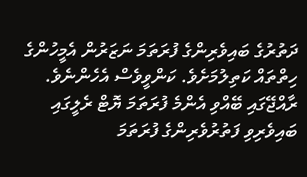ދަތުރުގެ ބައިވެރިންގެ ފުރަތަމަ ނަޒަރުން އެމީހުންގެ ހިތްތައް ކަތިލުމަށެވެ. ކަންވީވެސް އެހެންނެވެ. ރާއްޖޭގައި ބޭއްވި އެންމެ ފުރަތަމަ ޔޮޓް ރެލީގައި ބައިވެރިވި ފަތުރުވެރިންގެ ފުރަތަމަ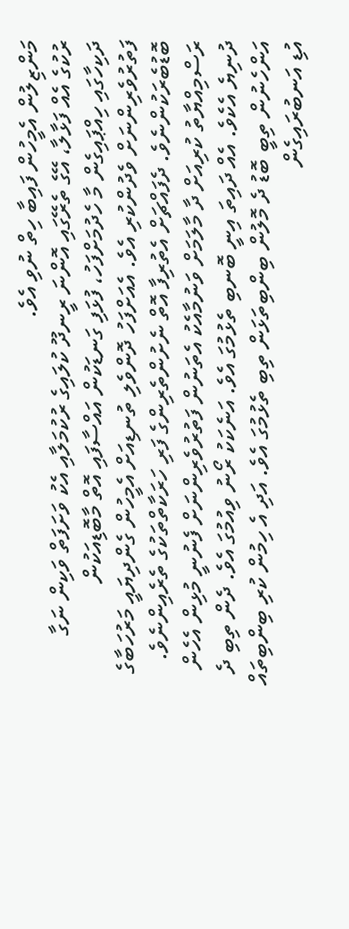މަންޒިލުން އެމީހުން ފައިބާ ހިތް ނުވި އެވެ.
ރުކުގެ އެއް ފަޅާލާ، އޭގެ ތެރޭގައި އޮންނަ ރީނދޫ ކުލައިގެ ރުކުމަލާއި އެކު ވަށަފަތް ވަކިން ނަގާ ދަކިހާގައި ހިއްޕައިގެން މާ ހެދުމަށްފަހު، ފުޅަފި ގަނޑަކުން އައްސާފައި އޮތް މާބޮޑިއަކުން ފަތުރުވެރިންނަށް ވެދުންކުރި އެވެ. އެއަށްފަހު ދޮންވެލި ތުނޑިއަށް އެމީހުން ގެންދިޔައީ މަރުހަބާގެ ބޮޑުބެރަކުންނެވެ. ދެފައްޗަށް އެތުރިފާ އޮތް ނެށުންތެރިންގެ ފަރި ހަރަކާތްތަކުގެ ތެރެއިންނެވެ.
ރަސްމިއްޔާތު ކުރިއަށް ދާ މާލަމަށް ވަނުމާއެކު އެތަނުން ފަތުރުވެރިންނަށް ފެނުނީ މުޅިން އެހެން ދުނިޔެ އެކެވެ. އެއް ދައިތަ އިނީ ބޮނބި ތެޅުމުގަ އެވެ. އަނެކަކު ރޯނު ވިއުމުގަ އެވެ. ދެން ތިބި ދެ އަންހެނުން ތިބީ ބޮޑު ދެ މޮލުން ބިންބިތަޅަން ތިބި ތެޅުމުގަ އެވެ. އަދި އެ ހިމުން ކުރި ބިންބިތައް އުޑި އަނބުރައިގެން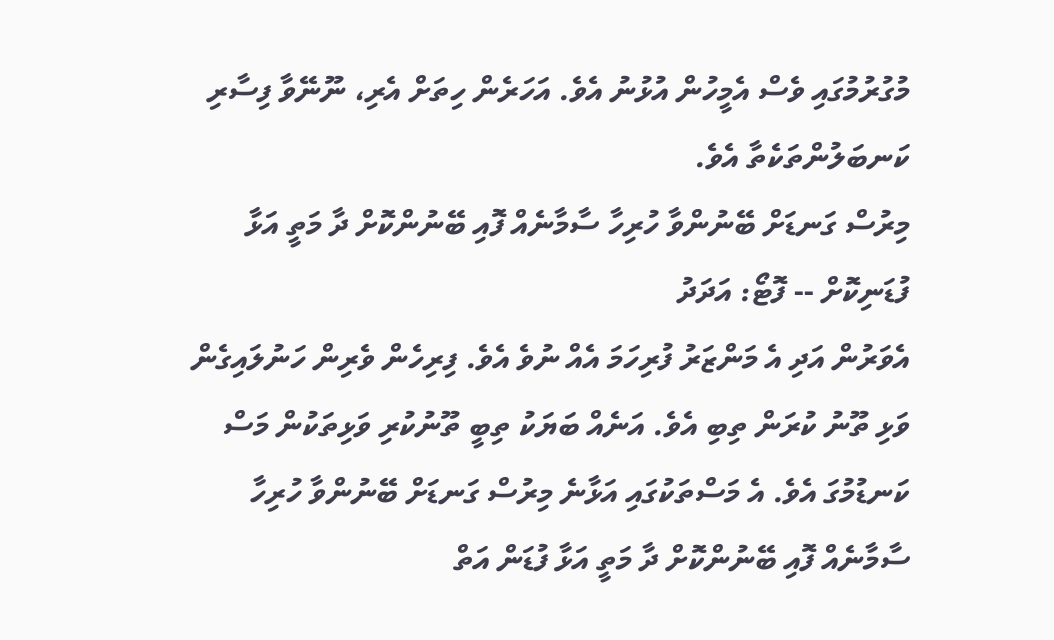މުގުރުމުގައި ވެސް އެމީހުން އުޅުނު އެވެ. އަހަރެން ހިތަށް އެރި، ނޫނޭވާ ފިސާރި ކަނބަލުންތަކެތާ އެވެ.
މިރުސް ގަނޑަށް ބޭނުންވާ ހުރިހާ ސާމާނެއް ފޮއި ބޭނުންކޮށް ދާ މަތީ އަޅާ ފުޑަނިކޮށް -- ފޮޓޯ: އަދަދު
އެވަރުން އަދި އެ މަންޒަރު ފުރިހަމަ އެއް ނުވެ އެވެ. ފިރިހެން ވެރިން ހަނުލައިގެން ވަޅި ތޫނު ކުރަން ތިބި އެވެ. އަނެއް ބަޔަކު ތިބީ ތޫނުކުރި ވަޅިތަކުން މަސް ކަނޑުމުގަ އެވެ. އެ މަސްތަކުގައި އަޅާނެ މިރުސް ގަނޑަށް ބޭނުންވާ ހުރިހާ ސާމާނެއް ފޮއި ބޭނުންކޮށް ދާ މަތީ އަޅާ ފުޑަން އަތް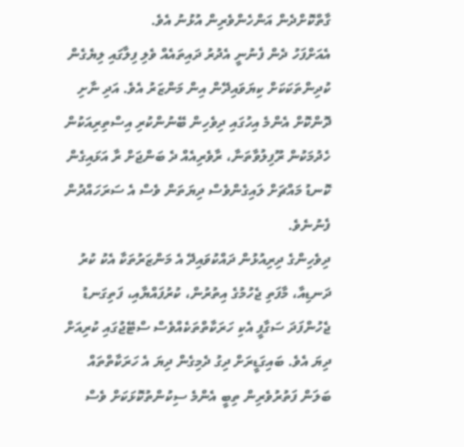ގާތްކޮށްދެން އަންހެންވެރިން އުޅުނު އެވެ.
އެއަށްފަހު ދެން ފެނުނީ އެދުރު ދައިތައެއް ވެލި ފިލާގައި ލިޔެގެން ކުދިންތަކަކަށް ކިޔަވައިދޭން އިން މަންޒަރު އެވެ. އަދި ނާށި ދޮންކޮށް އެންމެ އިހުގައި ދިވެހިން ބޭނުންކުރި އިސްތިރިއަކުން ހެދުމަކުން ރޫފިލުވާތަނާ، ރާވެރިއެއް ދެ ބަންޖަށް ރާ އަޅައިގެން ކޮނޑު މައްޗަށް ލައިގެންވެސް ދިޔަތަން ވެސް އެ ސަރަހައްދުން ފެނުނެވެ.
ދިވެހިންގެ ދިރިއުޅުން ދައްކުވައިދޭ އެ މަންޒަރުތަކާ އެކު ކުރު ދަނޑިއާ، މާފަތި ޖެހުމުގެ އިތުރުން، ކުރުފައްޔާއި، ފަތިގަނޑު ޖެހުންފަދަ ސަގާފީ އެކި ހަރަކާތްތަކެއްވެސް ސްޓޭޖުގައި ކުރިއަށް ދިޔަ އެވެ. ބައިގަޑީރަށް ދިގު ދެމިގެން ދިޔަ އެ ހަރަކާތްތައް ބަލަން ފަތުރުވެރިން ތިބީ އެންމެ ސިކުންތުކޮޅަކަށް ވެސް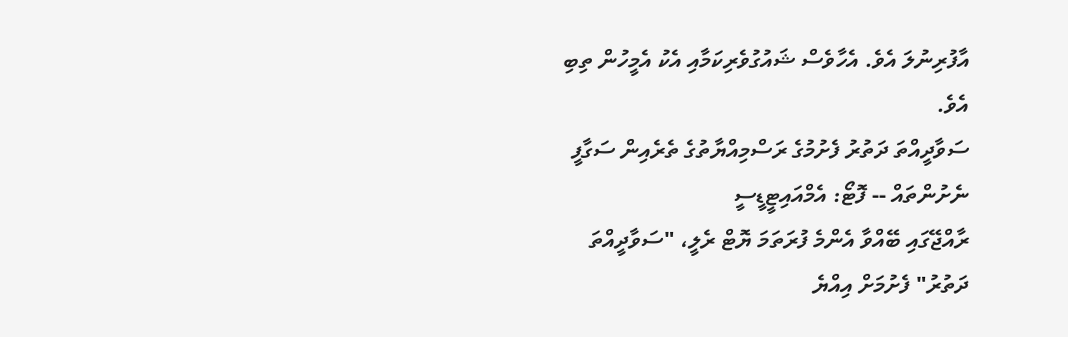އާފުރިނުލަ އެވެ. އެހާވެސް ޝައުގުވެރިކަމާއި އެކު އެމީހުން ތިބި އެވެ.
ސަވާދީއްތަ ދަތުރު ފެށުމުގެ ރަސްމިއްޔާތުގެ ތެރެއިން ސަގާފީ ނެށުންތައް -- ފޮޓޯ: އެމްއައިޓީޑީސީ
ރާއްޖޭގައި ބޭއްވާ އެންމެ ފުރަތަމަ ޔޮޓް ރެލީ، "ސަވާދީއްތަ ދަތުރު" ފެށުމަށް އިއްޔެ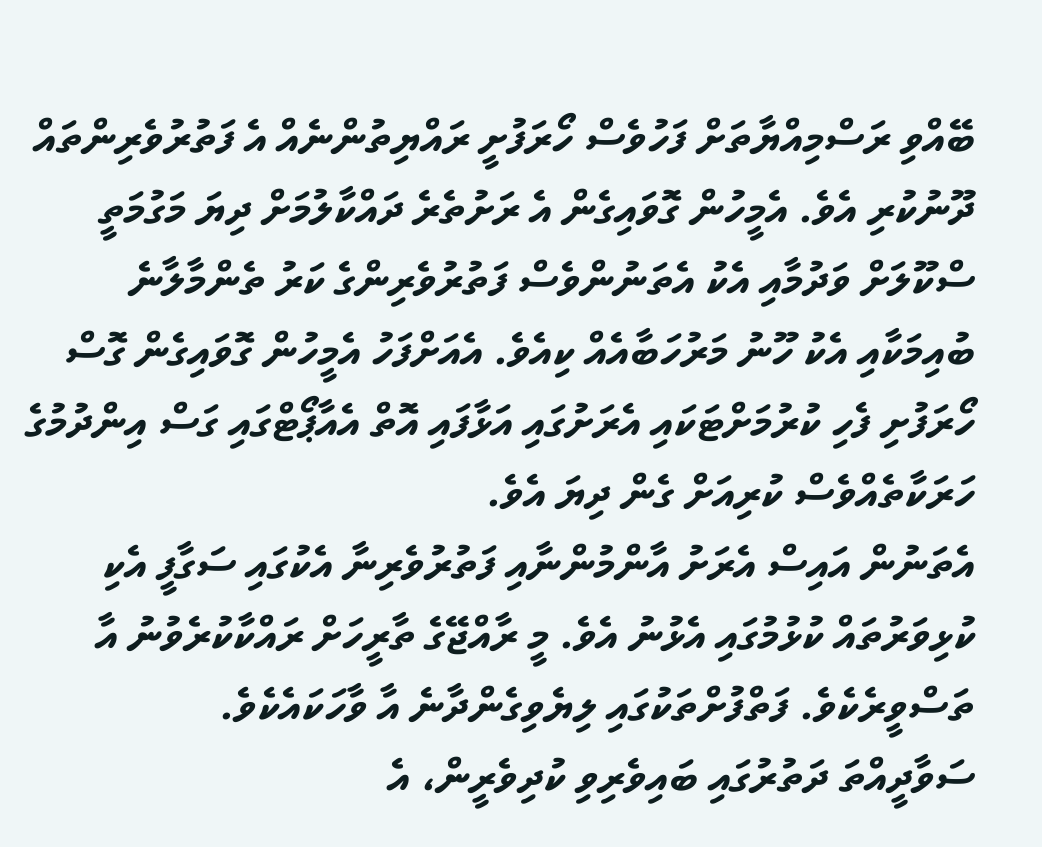ބޭއްވި ރަސްމިއްޔާތަށް ފަހުވެސް ހޯރަފުށީ ރައްޔިތުންނެއް އެ ފަތުރުވެރިންތައް ދޫނުކުރި އެވެ. އެމީހުން ގޮވައިގެން އެ ރަށުތެރެ ދައްކާލުމަށް ދިޔަ މަގުމަތީ ސްކޫލަށް ވަދުމާއި އެކު އެތަނުންވެސް ފަތުރުވެރިންގެ ކަރު ތެންމާލާނެ ބުއިމަކާއި އެކު ހޫނު މަރުހަބާއެއް ކިއެވެ. އެއަށްފަހު އެމީހުން ގޮވައިގެން ގޮސް ހޯރަފުށި ފެހި ކުރުމަށްޓަކައި އެރަށުގައި އަޅާފައި އޮތް އެއާޕޯޓްގައި ގަސް އިންދުމުގެ ހަރަކާތެއްވެސް ކުރިއަށް ގެން ދިޔަ އެވެ.
އެތަނުން އައިސް އެރަށު އާންމުންނާއި ފަތުރުވެރިނާ އެކުގައި ސަގާފީ އެކި ކުޅިވަރުތައް ކުޅުމުގައި އެޅުނު އެވެ. މީ ރާއްޖޭގެ ތާރީހަށް ރައްކާކުރެވުނު އާ ތަސްވީރެކެވެ. ފަތްފުށްތަކުގައި ލިޔެވިގެންދާނެ އާ ވާހަކައެކެވެ.
ސަވާދީއްތަ ދަތުރުގައި ބައިވެރިވި ކުދިވެރީން، އެ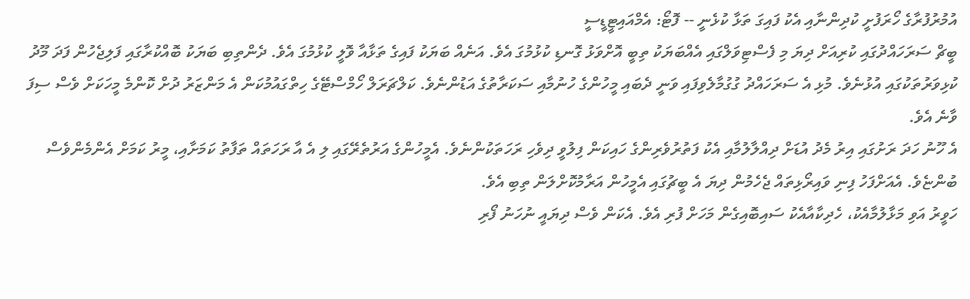އުމުރުފުރާގެ ހޯރަފުށީ ކުދިންނާއި އެކު ފައިގަ ތަޅާ ކުޅެނީ -- ފޮޓޯ: އެމްއައިޓީޑީސީ
ބީޗް ސަރަހައްދުގައި ކުރިއަށް ދިޔަ މި ފެސްޓިވަލްގައި އެއްބަޔަކު ތިބީ އޮށްވަޅު ގޮނޑި ކުޅުމުގަ އެވެ. އަނެއް ބަޔަކު ފައިގެ ތަޅާއާ ވޮލީ ކުޅުމުގަ އެވެ. ދެންތިބި ބަޔަކު ބޮއްކުރާގައި ފަލިޖެހުން ފަދަ މޫދު ކުޅިވަރުތަކުގައި އުޅުނެވެ. މުޅި އެ ސަރަހައްދު ގުގުމާލެވިފައި ވަނީ ދެބައި މީހުންގެ ހުނުމާއި ސަކަރާތުގެ އަޑުންނެވެ. ކަލްޗަރަލް ހޯމްސްޓޭގެ ހިތްގައުމުކަން އެ މަންޒަރު ދުށް ކޮންމެ މީހަކަށް ވެސް ސިފަ ވާނެ އެވެ.
އެ ހޫނު ހަދަ ރަށުގައި އިރު މެދު އުޑަށް ދިއްލާލުމާއި އެކު ފަތުރުވެރިންގެ ހައިކަން ފިލުވީ ދިވެހި ރަހަތަކުންނެވެ. އެމީހުންގެ އަރުތެރޭގައި ލި އެ އާ ރަހަތައް ތަފާތު ކަމަށާއި، މީރު ކަމަށް އެންމެންވެސް ބުންޏެވެ. އެއަށްފަހު ފިނި ވައިރޯޅިތައް ޖެހެމުން ދިޔަ އެ ބީޗުގައި އެމީހުން އަރާމުކޮށްލަން ތިބި އެވެ.
ހަވީރު އަވި މަޅާލުމާއެކު، ހެދިކާއާއެކު ސައިބޮއިގެން މަހަށް ފުރި އެވެ. އެކަން ވެސް ދިޔައީ ނުހަނު ފޯރި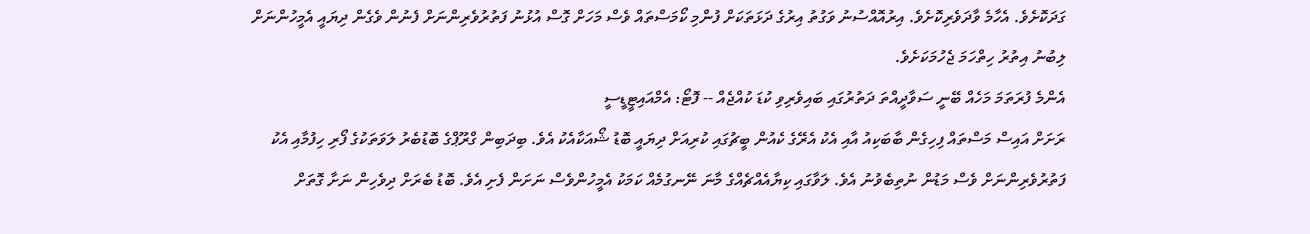ގަދަކޮށެވެ. އެހާމެ ވާދަވެރިކޮށެވެ. އިރުއޮއްސުނު ވަގުތު އިރުގެ ދަޅަތަކަށް ފުންމި ކޯމަސްތައް ވެސް މަހަށް ގޮސް އުޅުނު ފަތުރުވެރިންނަށް ފެނުން ވެގެން ދިޔައީ އެމީހުންނަށް ލިބުނު އިތުރު ހިތްހަމަ ޖެހުމަކަށެވެ.
އެންމެ ފުރަތަމަ މަހެއް ބޭނީ ސަވާދީއްތަ ދަތުރުގައި ބައިވެރިވި ކުޑަ ކުއްޖެއް -- ފޮޓޯ: އެމްއައިޓީޑީސީ
ރަށަށް އައިސް މަސްތައް ފިހިގެން ބާބަކިއު އާއި އެކު އެރޭގެ ކެއުން ބީޗުގައި ކުރިއަށް ދިޔައީ ބޮޑު ޝޯއަކާއެކު އެވެ. ބިދަބިން ގްރޫޕްގެ ބޮޑުބެރު ލަވަތަކުގެ ފޯރި ހިފުމާއި އެކު ފަތުރުވެރިންނަށް ވެސް މަޑުން ނުތިބެވުނު އެވެ. ލަވާގައި ކިޔާއެއްޗެއްގެ މާނަ ނޭނގުމެއް ކަމަކު އެމީހުންވެސް ނަށަން ފެށި އެވެ. ބޮޑު ބެރަށް ދިވެހިން ނަށާ ގޮތަށް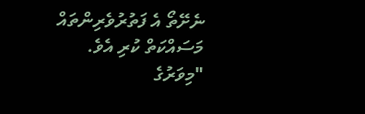ނެށޭތޯ އެ ފަތުރުވެރިންތައް މަސައްކަތް ކުރި އެވެ.
"މިވަރުގެ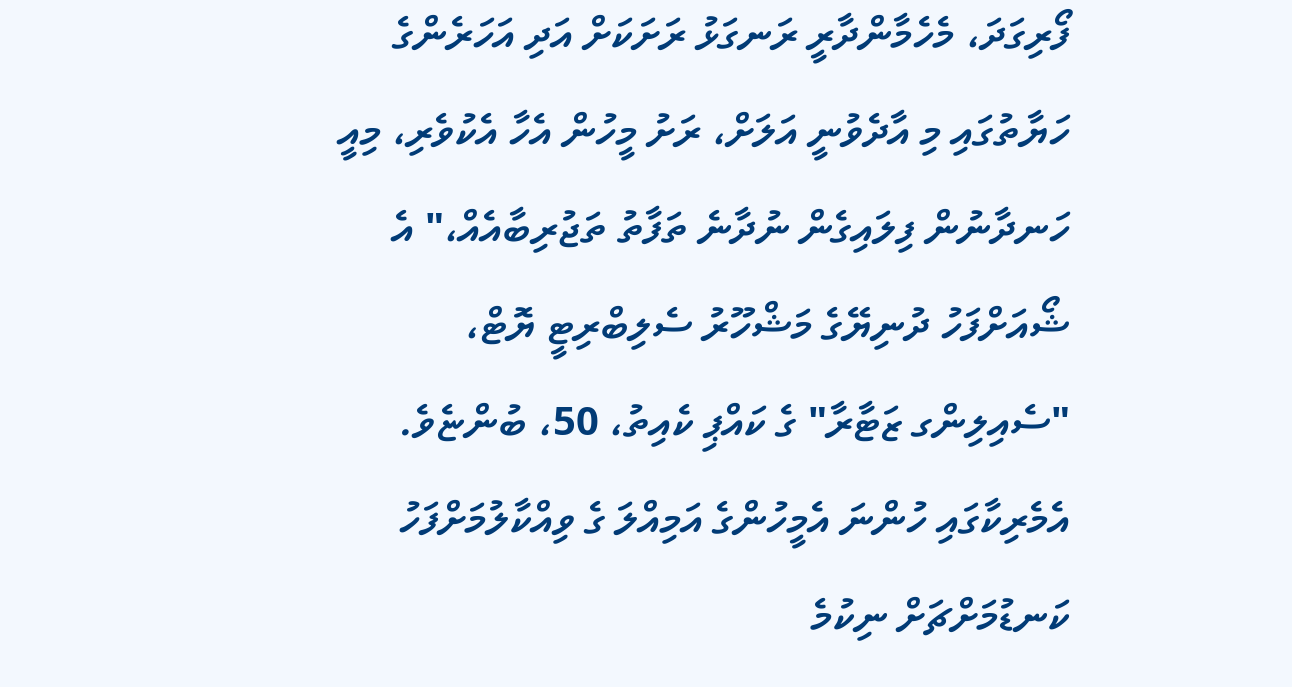ފޯރިގަދަ، މެހެމާންދާރީ ރަނގަޅު ރަށަކަށް އަދި އަހަރެންގެ ހަޔާތުގައި މި އާދެވުނީ އަލަށް، ރަށު މީހުން އެހާ އެކުވެރި، މިއީ ހަނދާނުން ފިލައިގެން ނުދާނެ ތަފާތު ތަޖުރިބާއެއް،" އެ ޝޯއަށްފަހު ދުނިޔޭގެ މަޝްހޫރު ސެލިބްރިޓީ ޔޮޓް، "ސެއިލިންގ ޒަޓާރާ" ގެ ކައްޕި ކެއިތު، 50، ބުންޏެވެ.
އެމެރިކާގައި ހުންނަ އެމީހުންގެ އަމިއްލަ ގެ ވިއްކާލުމަށްފަހު ކަނޑުމަށްޗަށް ނިކުމެ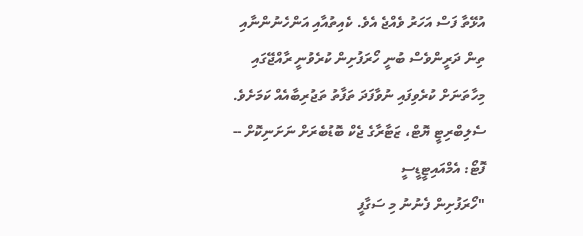އުޅޭތާ ފަސް އަހަރު ވެއްޖެ އެވެ. ކެއިތުއާއި އަންހެނުންނާއި ތިން ދަރީންވެސް ބުނީ ހޯރަފުށިން ކުރެވުނީ ރާއްޖޭގައި މިހާތަނަށް ކުރެވިފައި ނުވާފަދަ ތަފާތު ތަޖުރިބާއެއް ކަމަށެވެ.
ސެލިބްރިޓީ ޔޮޓް، ޒަޓާރާގެ ޖެކް ބޮޑުބެރަށް ނަށަނިކޮށް -- ފޮޓޯ: އެމްއައިޓީޑީސީ
"ހޯރަފުށިން ފެނުނު މި ސަގާފީ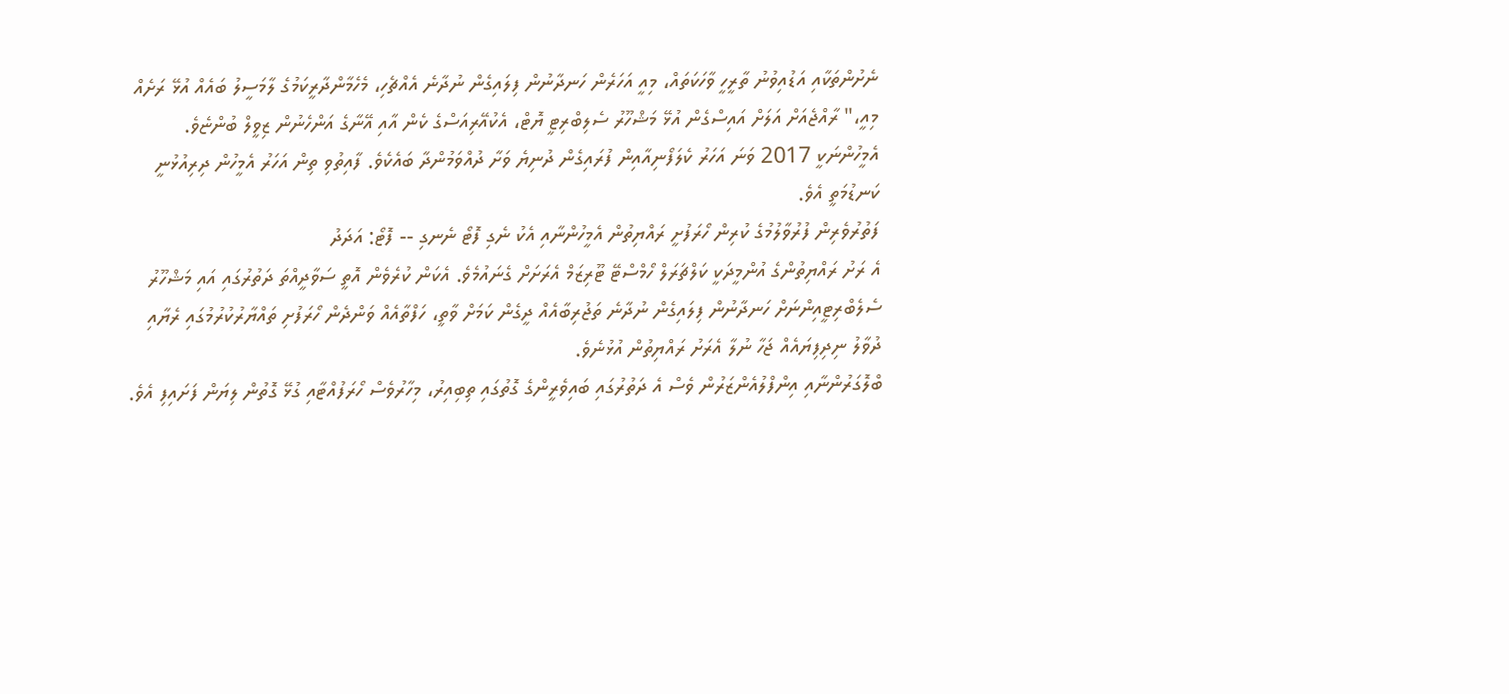ނެށުންތަކާއި އަޑުއިވުނު ތާރީހީ ވާހަކަތައް، މިއީ އަހަރެން ހަނދާނުން ފިލައިގެން ނުދާނެ އެއްޗެހި، މެހެމާންދާރީކަމުގެ ލާމަސީލު ބައެއް އުޅޭ ރަށެއް މިއީ،" ރާއްޖެއަށް އަލަށް އައިސްގެން އުޅޭ މަޝްހޫރު ސެލިބްރިޓީ ޔޮޓް، އެކުއޭރިއަސްގެ ކެން އާއި އޭނާގެ އަންހެނުން ޒިވީލް ބުންޏެވެ.
އެމީހުންނަކީ 2017 ވަނަ އަހަރު ކެލަފޯނިއާއިން ފުރައިގެން ދުނިޔެ ވަށާ ދުއްވަމުންދާ ބައެކެވެ. ފާއިތުވި ތިން އަހަރު އެމީހުން ދިރިއުޅުނީ ކަނޑުމަތީ އެވެ.
ފަތުރުވެރިން ފުރުވާލުމުގެ ކުރިން ހޯރަފުށީ ރައްޔިތުން އެމީހުންނާއި އެކު ނެގި ފޮޓޯ ނެނގި -- ފޮޓޯ: އަދަދު
އެ ރަށު ރައްޔިތުންގެ އުންމީދަކީ ކަލްޗަރަލް ހޯމްސްޓޭ ޓޫރިޒަމް އެރަށަށް ގެނައުމެވެ. އެކަން ކުރެވެން އޮތީ ސަވާދީއްތަ ދަތުރުގައި އައި މަޝްހޫރު ސެލެބްރިޓީއިންނަށް ހަނދާނުން ފިލައިގެން ނުދާނެ ތަޖުރިބާއެއް ދީގެން ކަމަށް ވާތީ، ހަފްތާއެއް ވަންދެން ހޯރަފުށި ތައްޔާރުކުރުމުގައި ރެޔާއި ދުވާލު ނިދިފިޔައެއް ޖަހާ ނުލާ އެރަށު ރައްޔިތުން އުޅުނެވެ.
ބްލޮގަރުންނާއި އިންފްލުއެންޒަރުން ވެސް އެ ދަތުރުގައި ބައިވެރީންގެ ގޮތުގައި ތިބިއިރު، މިހާރުވެސް ހޯރަފުއްޓާއި ގުޅޭ ގޮތުން ލިޔަން ފަށައިފި އެވެ.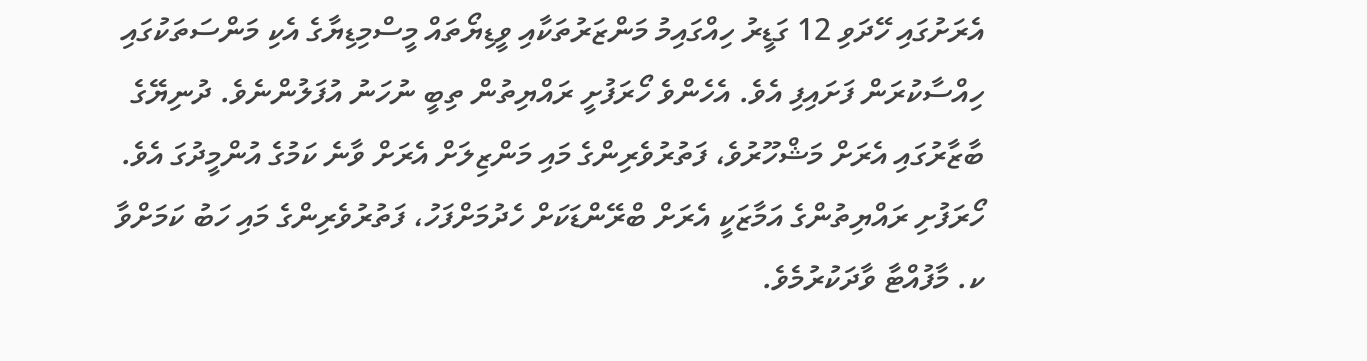އެރަށުގައި ހޭދަވި 12 ގަޑީރު ހިއްގައިމު މަންޒަރުތަކާއި ވީޑިޔޯތައް މީސްމިޑިޔާގެ އެކި މަންސަތަކުގައި ހިއްސާކުރަން ފަށައިފި އެވެ. އެހެންވެ ހޯރަފުށީ ރައްޔިތުން ތިބީ ނުހަނު އުފަލުންނެވެ. ދުނިޔޭގެ ބާޒާރުގައި އެރަށް މަޝްހޫރުވެ، ފަތުރުވެރިންގެ މައި މަންޒިލަށް އެރަށް ވާނެ ކަމުގެ އުންމީދުގަ އެވެ.
ހޯރަފުށި ރައްޔިތުންގެ އަމާޒަކީ އެރަށް ބްރޭންޑަކަށް ހެދުމަށްފަހު، ފަތުރުވެރިންގެ މައި ހަބު ކަމަށްވާ ކ. މާފުއްޓާ ވާދަކުރުމެވެ.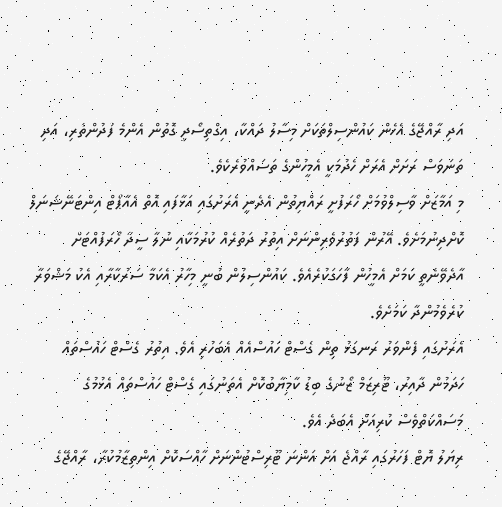އަދި ރާއްޖޭގެ އެހެން ކައުންސިލްތަކަށް މިސާލު ދައްކާ، އިގްތިސޯދީ ގޮތުން އެންމެ ފުދުންތެރި، އަދި ތަނަވަސް ރަށަށް އެރަށް ހެދުމަކީ އެމީހުންގެ ތަސައްވުރެކެވެ.
މި އަމާޒަށް ވާސިލްވުމަށް ހޯރަފުށީ ރައްޔިތުން އެދެނީ އެރަށުގައި އަޅާފައި އޮތް އެއާޕޯޓް އިންޓަނޭޝަނަލް ކޮށްދިނުމަށެވެ. އޭރުން ފަތުރުވެރިންނަށް އިތުރު ދަތުރެއް ކުރުމަކާއި ނުލާ ސީދާ ހޯރަފުއްޓަށް އާދެވޭނެތީ ކަމަށް އެމީހުން ފާހަގަކުރެއެވެ. ކައުންސިލުން ބުނީ މިހާރު އެކަމާ ސަރުކާރާއި އެކު މަޝްވަރާ ކުރެވެމުންދާ ކަމަށެވެ.
އެރަށުގައި ފެންވަރު ރަނގަޅު ތިން ގެސްޓް ހައުސްއެއް އެބަހުރި އެވެ. އިތުރު ގެސްޓް ހައުސްތައް ހަދަމުން ދާއިރު، ޓޫރިޒަމް ޒޯނުގެ ބިޑު ކާމިޔާބުކޮށް އެތަނުގައި ގެސްޓް ހައުސްތައް އެޅުމުގެ މަސައްކަތްވެސް ކުރިއަށް އެބަދެ އެވެ.
ރިޔަލު ޔޮޓް ފަހަރުގައި ރާއްޖެ އަށް އަންނަ ޓޫރިސްޓުންނަށް ހާއްސަކޮށް އިންތިޒާމުކުރާ، ރާއްޖޭގެ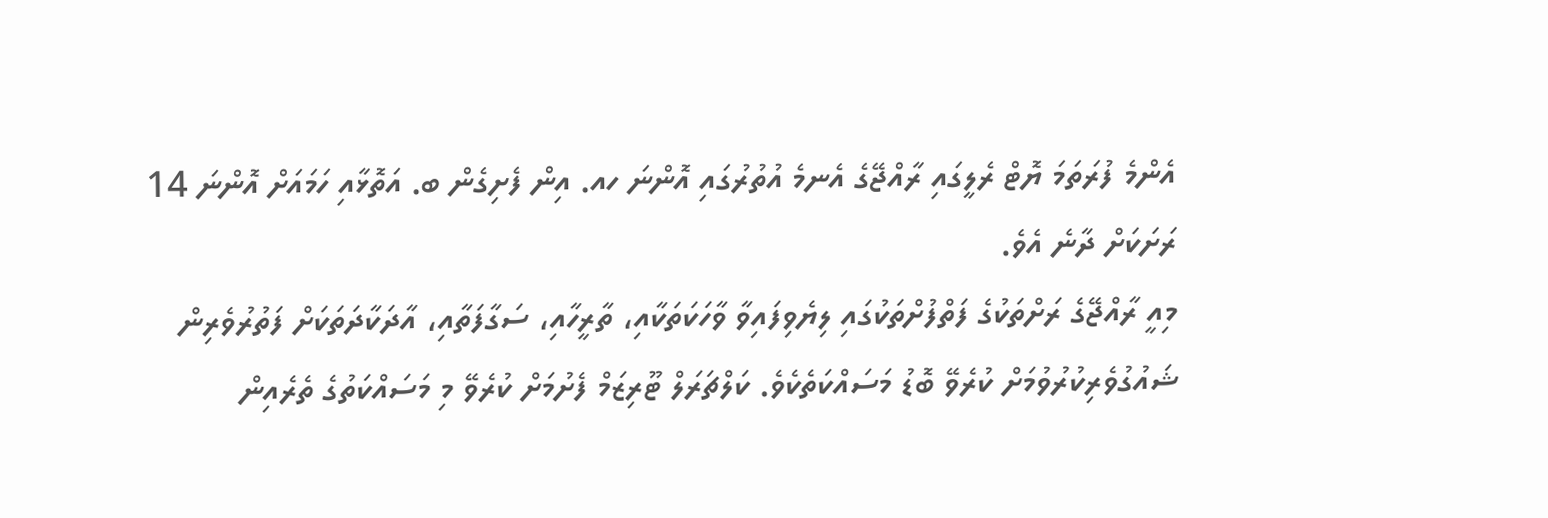އެންމެ ފުރަތަމަ ޔޮޓް ރެލީގައި ރާއްޖޭގެ އެނމެ އުތުރުގައި އޮންނަ ހއ. އިން ފެށިގެން ބ. އަތޮޅާއި ހަމައަށް އޮންނަ 14 ރަށަކަށް ދާނެ އެވެ.
މިއީ ރާއްޖޭގެ ރަށްތަކުގެ ފަތްފުށްތަކުގައި ލިޔެވިފައިވާ ވާހަކަތަކާއި، ތާރީހާއި، ސަގާފަތާއި، އާދަކާދަތަކަށް ފަތުރުވެރިން ޝައުގުވެރިކުރުވުމަށް ކުރެވޭ ބޮޑު މަސައްކަތެކެވެ. ކަލްޗަރަލް ޓޫރިޒަމް ފެށުމަށް ކުރެވޭ މި މަސައްކަތުގެ ތެރެއިން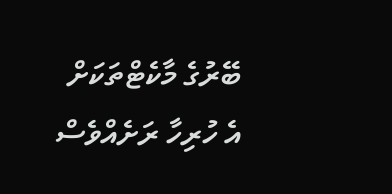ބޭރުގެ މާކެޓްތަކަށް އެ ހުރިހާ ރަށެއްވެސް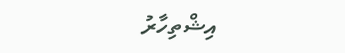އިޝްތިހާރު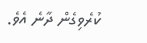ކުރެވިގެން ދާނެ އެވެ.